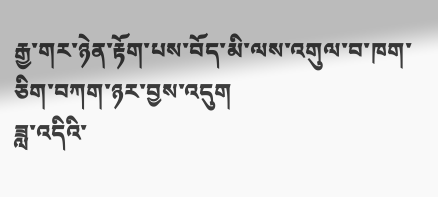རྒྱ་གར་ཉེན་རྟོག་པས་བོད་མི་ལས་འགུལ་བ་ཁག་ཅིག་བཀག་ཉར་བྱས་འདུག
ཟླ་འདིའི་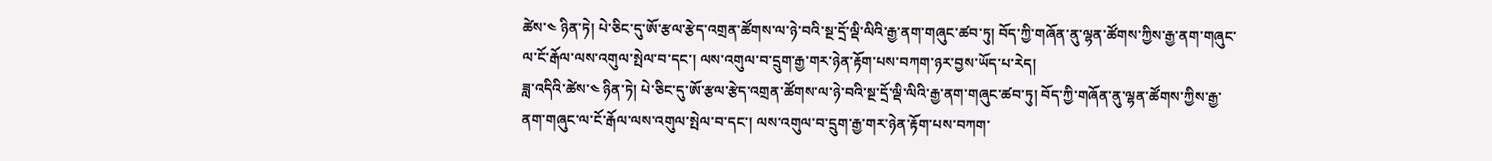ཚེས་༤ ཉིན་ཏེ། པེ་ཅིང་དུ་ཨོ་རྩལ་རྩེད་འགྲན་ཚོགས་ལ་ཉེ་བའི་སྔ་དྲོ་ལྡི་ལིའི་རྒྱ་ནག་གཞུང་ཚབ་ཏུ། བོད་ཀྱི་གཞོན་ནུ་ལྷན་ཚོགས་ཀྱིས་རྒྱ་ནག་གཞུང་ལ་ངོ་རྒོལ་ལས་འགུལ་སྤེལ་བ་དང་། ལས་འགུལ་བ་དྲུག་རྒྱ་གར་ཉེན་རྟོག་པས་བཀག་ཉར་བྱས་ཡོད་པ་རེད།
ཟླ་འདིའི་ཚེས་༤ ཉིན་ཏེ། པེ་ཅིང་དུ་ཨོ་རྩལ་རྩེད་འགྲན་ཚོགས་ལ་ཉེ་བའི་སྔ་དྲོ་ལྡི་ལིའི་རྒྱ་ནག་གཞུང་ཚབ་ཏུ། བོད་ཀྱི་གཞོན་ནུ་ལྷན་ཚོགས་ཀྱིས་རྒྱ་ནག་གཞུང་ལ་ངོ་རྒོལ་ལས་འགུལ་སྤེལ་བ་དང་། ལས་འགུལ་བ་དྲུག་རྒྱ་གར་ཉེན་རྟོག་པས་བཀག་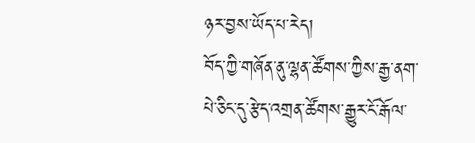ཉར་བྱས་ཡོད་པ་རེད།
བོད་ཀྱི་གཞོན་ནུ་ལྷན་ཚོགས་ཀྱིས་རྒྱ་ནག་པེ་ཅིང་དུ་རྩེད་འགྲན་ཚོགས་རྒྱུར་ངོ་རྒོལ་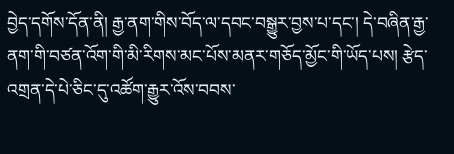བྱེད་དགོས་དོན་ནི། རྒྱ་ནག་གིས་བོད་ལ་དབང་བསྒྱུར་བྱས་པ་དང་། དེ་བཞིན་རྒྱ་ནག་གི་བཙན་འོག་གི་མི་རིགས་མང་པོས་མནར་གཅོད་མྱོང་གི་ཡོད་པས། རྩེད་འགྲན་དེ་པེ་ཅིང་དུ་འཚོག་རྒྱུར་འོས་བབས་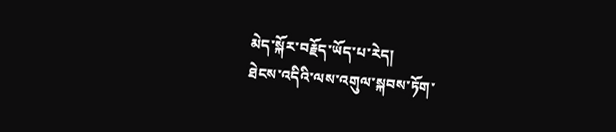མེད་སྐོར་བརྗོད་ཡོད་པ་རེད།
ཐེངས་འདིའི་ལས་འགུལ་སྐབས་ཏོག་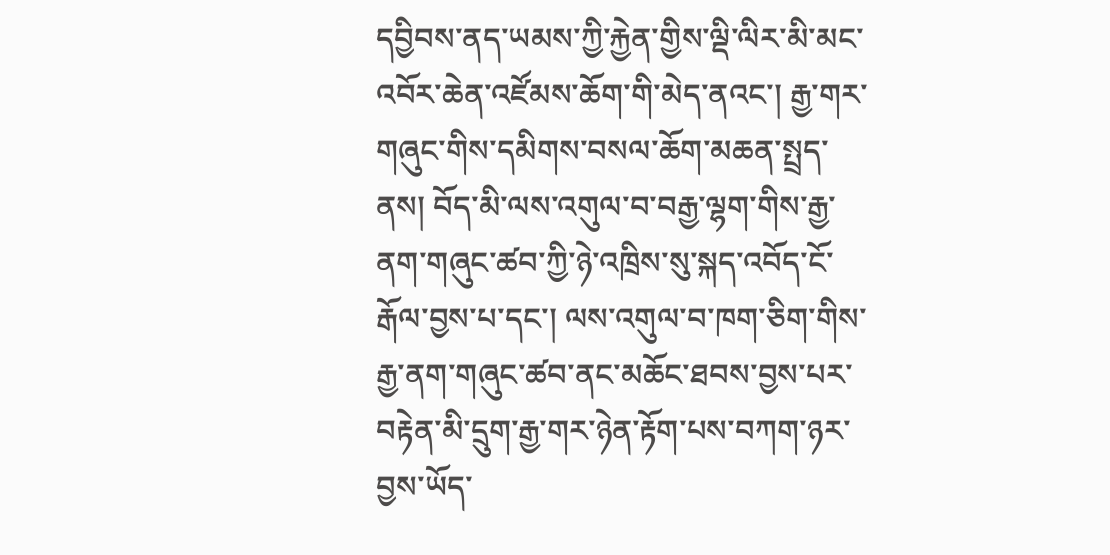དབྱིབས་ནད་ཡམས་ཀྱི་རྐྱེན་གྱིས་ལྡི་ལིར་མི་མང་འབོར་ཆེན་འཛོམས་ཆོག་གི་མེད་ནའང་། རྒྱ་གར་གཞུང་གིས་དམིགས་བསལ་ཆོག་མཆན་སྤྲད་ནས། བོད་མི་ལས་འགུལ་བ་བརྒྱ་ལྷག་གིས་རྒྱ་ནག་གཞུང་ཚབ་ཀྱི་ཉེ་འཁྲིས་སུ་སྐད་འབོད་ངོ་རྒོལ་བྱས་པ་དང་། ལས་འགུལ་བ་ཁག་ཅིག་གིས་རྒྱ་ནག་གཞུང་ཚབ་ནང་མཆོང་ཐབས་བྱས་པར་བརྟེན་མི་དྲུག་རྒྱ་གར་ཉེན་རྟོག་པས་བཀག་ཉར་བྱས་ཡོད་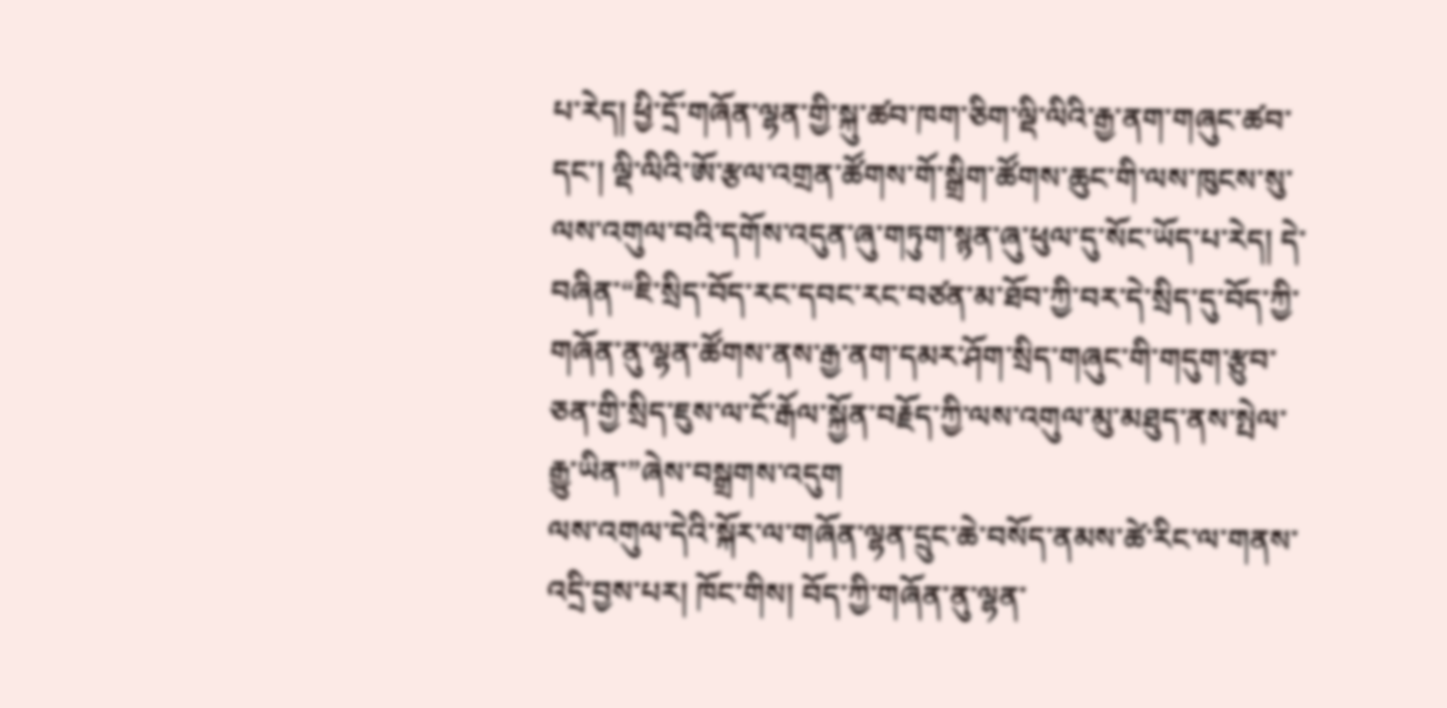པ་རེད། ཕྱི་དྲོ་གཞོན་ལྷན་གྱི་སྐུ་ཚབ་ཁག་ཅིག་ལྡི་ལིའི་རྒྱ་ནག་གཞུང་ཚབ་དང་། ལྡི་ལིའི་ཨོ་རྩལ་འགྲན་ཚོགས་གོ་སྒྲིག་ཚོགས་ཆུང་གི་ལས་ཁུངས་སུ་ལས་འགུལ་བའི་དགོས་འདུན་ཞུ་གཏུག་སྙན་ཞུ་ཕུལ་དུ་སོང་ཡོད་པ་རེད། དེ་བཞིན་“ཇི་སྲིད་བོད་རང་དབང་རང་བཙན་མ་ཐོབ་ཀྱི་བར་དེ་སྲིད་དུ་བོད་ཀྱི་གཞོན་ནུ་ལྷན་ཚོགས་ནས་རྒྱ་ནག་དམར་ཤོག་སྲིད་གཞུང་གི་གདུག་རྩུབ་ཅན་གྱི་སྲིད་ཇུས་ལ་ངོ་རྒོལ་སྐྱོན་བརྗོད་ཀྱི་ལས་འགུལ་མུ་མཐུད་ནས་སྤེལ་རྒྱུ་ཡིན་”ཞེས་བསྒྲགས་འདུག
ལས་འགུལ་དེའི་སྐོར་ལ་གཞོན་ལྷན་དྲུང་ཆེ་བསོད་ནམས་ཚེ་རིང་ལ་གནས་འདྲི་བྱས་པར། ཁོང་གིས། བོད་ཀྱི་གཞོན་ནུ་ལྷན་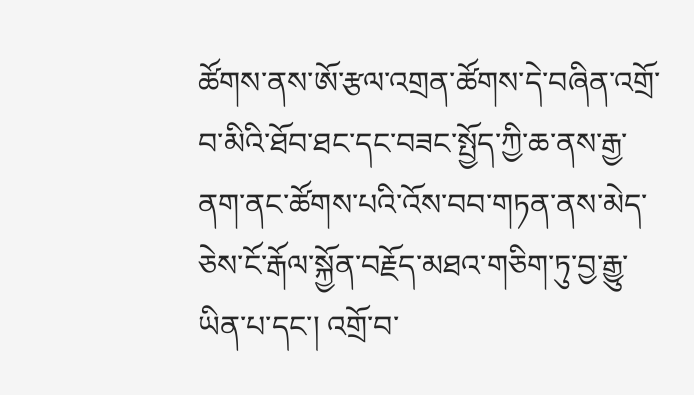ཚོགས་ནས་ཨོ་རྩལ་འགྲན་ཚོགས་དེ་བཞིན་འགྲོ་བ་མིའི་ཐོབ་ཐང་དང་བཟང་སྤྱོད་ཀྱི་ཆ་ནས་རྒྱ་ནག་ནང་ཚོགས་པའི་འོས་བབ་གཏན་ནས་མེད་ཅེས་ངོ་རྒོལ་སྐྱོན་བརྗོད་མཐའ་གཅིག་ཏུ་བྱ་རྒྱུ་ཡིན་པ་དང་། འགྲོ་བ་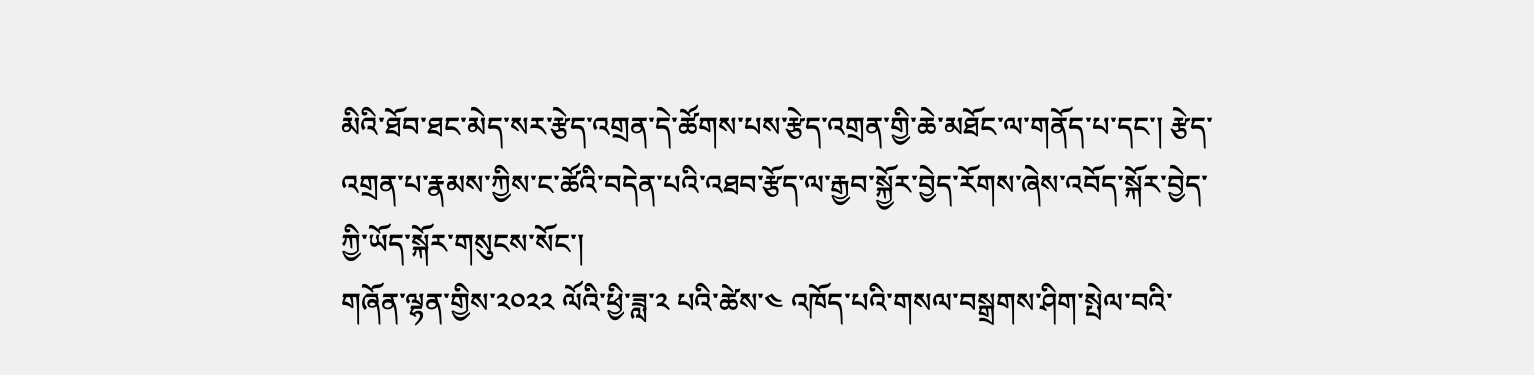མིའི་ཐོབ་ཐང་མེད་སར་རྩེད་འགྲན་དེ་ཚོགས་པས་རྩེད་འགྲན་གྱི་ཆེ་མཐོང་ལ་གནོད་པ་དང་། རྩེད་འགྲན་པ་རྣམས་ཀྱིས་ང་ཚོའི་བདེན་པའི་འཐབ་རྩོད་ལ་རྒྱབ་སྐྱོར་བྱེད་རོགས་ཞེས་འབོད་སྐོར་བྱེད་ཀྱི་ཡོད་སྐོར་གསུངས་སོང་།
གཞོན་ལྷན་གྱིས་༢༠༢༢ ལོའི་ཕྱི་ཟླ་༢ པའི་ཚེས་༤ འཁོད་པའི་གསལ་བསྒྲགས་ཤིག་སྤེལ་བའི་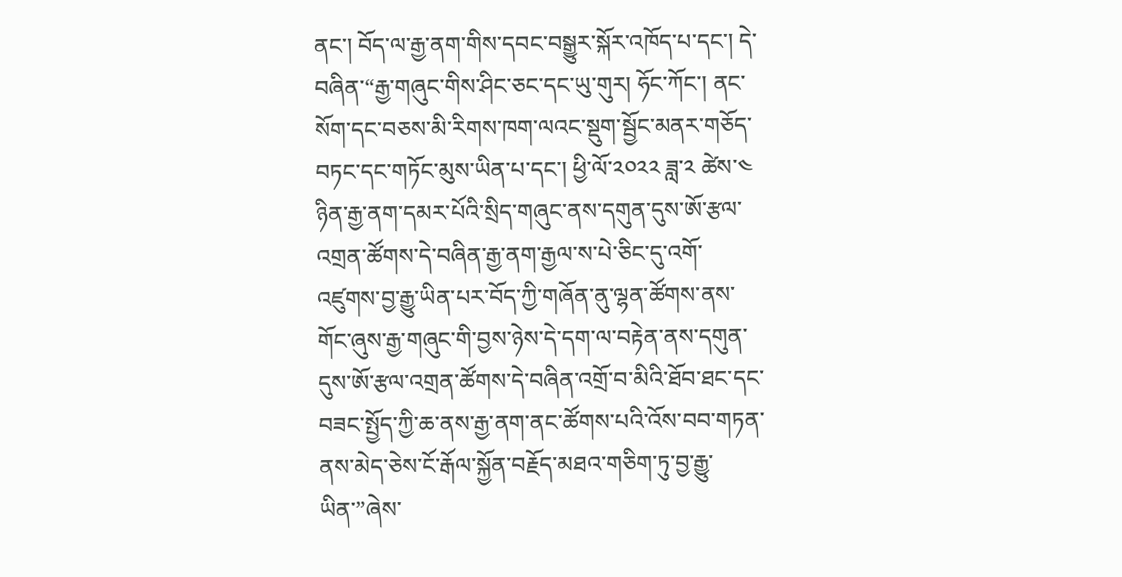ནང་། བོད་ལ་རྒྱ་ནག་གིས་དབང་བསྒྱུར་སྐོར་འཁོད་པ་དང་། དེ་བཞིན་“རྒྱ་གཞུང་གིས་ཤིང་ཅང་དང་ཡུ་གུར། ཧོང་ཀོང་། ནང་སོག་དང་བཅས་མི་རིགས་ཁག་ལའང་སྡུག་སྦྱོང་མནར་གཅོད་བཏང་དང་གཏོང་མུས་ཡིན་པ་དང་། ཕྱི་ལོ་༢༠༢༢ ཟླ་༢ ཚེས་༤ ཉིན་རྒྱ་ནག་དམར་པོའི་སྲིད་གཞུང་ནས་དགུན་དུས་ཨོ་རྩལ་འགྲན་ཚོགས་དེ་བཞིན་རྒྱ་ནག་རྒྱལ་ས་པེ་ཅིང་དུ་འགོ་འཛུགས་བྱ་རྒྱུ་ཡིན་པར་བོད་ཀྱི་གཞོན་ནུ་ལྷན་ཚོགས་ནས་གོང་ཞུས་རྒྱ་གཞུང་གི་བྱས་ཉེས་དེ་དག་ལ་བརྟེན་ནས་དགུན་དུས་ཨོ་རྩལ་འགྲན་ཚོགས་དེ་བཞིན་འགྲོ་བ་མིའི་ཐོབ་ཐང་དང་བཟང་སྤྱོད་ཀྱི་ཆ་ནས་རྒྱ་ནག་ནང་ཚོགས་པའི་འོས་བབ་གཏན་ནས་མེད་ཅེས་ངོ་རྒོལ་སྐྱོན་བརྗོད་མཐའ་གཅིག་ཏུ་བྱ་རྒྱུ་ཡིན་”ཞེས་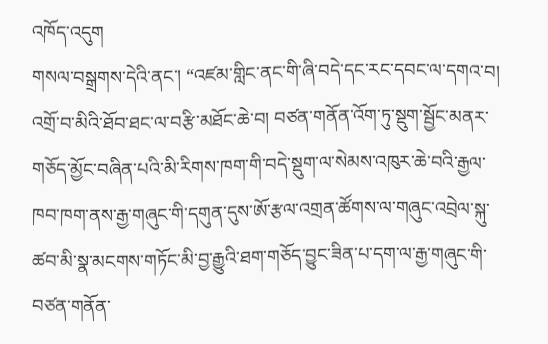འཁོད་འདུག
གསལ་བསྒྲགས་དེའི་ནང་། “འཛམ་གླིང་ནང་གི་ཞི་བདེ་དང་རང་དབང་ལ་དགའ་བ། འགྲོ་བ་མིའི་ཐོབ་ཐང་ལ་བརྩི་མཐོང་ཆེ་བ། བཙན་གནོན་འོག་ཏུ་སྡུག་སྦྱོང་མནར་གཅོད་མྱོང་བཞིན་པའི་མི་རིགས་ཁག་གི་བདེ་སྡུག་ལ་སེམས་འཁུར་ཆེ་བའི་རྒྱལ་ཁབ་ཁག་ནས་རྒྱ་གཞུང་གི་དགུན་དུས་ཨོ་རྩལ་འགྲན་ཚོགས་ལ་གཞུང་འབྲེལ་སྐུ་ཚབ་མི་སྣ་མངགས་གཏོང་མི་བྱ་རྒྱུའི་ཐག་གཅོད་བྱུང་ཟིན་པ་དག་ལ་རྒྱ་གཞུང་གི་བཙན་གནོན་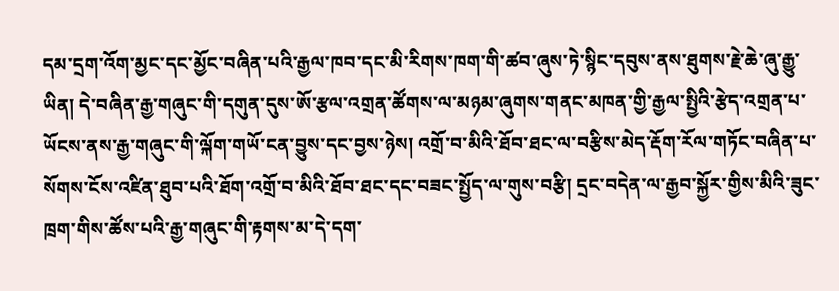དམ་དྲག་འོག་མྱང་དང་མྱོང་བཞིན་པའི་རྒྱལ་ཁབ་དང་མི་རིགས་ཁག་གི་ཚབ་ཞུས་ཏེ་སྙིང་དབུས་ནས་ཐུགས་རྗེ་ཆེ་ཞུ་རྒྱུ་ཡིན། དེ་བཞིན་རྒྱ་གཞུང་གི་དགུན་དུས་ཨོ་རྩལ་འགྲན་ཚོགས་ལ་མཉམ་ཞུགས་གནང་མཁན་གྱི་རྒྱལ་སྤྱིའི་རྩེད་འགྲན་པ་ཡོངས་ནས་རྒྱ་གཞུང་གི་ལྐོག་གཡོ་ངན་བྱུས་དང་བྱས་ཉེས། འགྲོ་བ་མིའི་ཐོབ་ཐང་ལ་བརྩིས་མེད་རྡོག་རོལ་གཏོང་བཞིན་པ་སོགས་ངོས་འཛིན་ཐུབ་པའི་ཐོག་འགྲོ་བ་མིའི་ཐོབ་ཐང་དང་བཟང་སྤྱོད་ལ་གུས་བརྩི། དྲང་བདེན་ལ་རྒྱབ་སྐྱོར་གྱིས་མིའི་ཟུང་ཁྲག་གིས་ཚོས་པའི་རྒྱ་གཞུང་གི་རྟགས་མ་དེ་དག་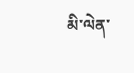མི་ལེན་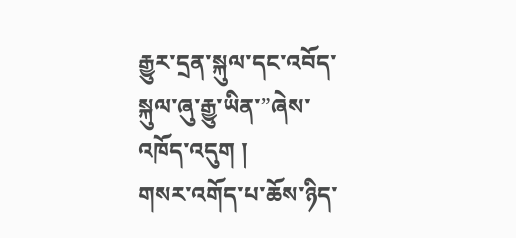རྒྱུར་དྲན་སྐུལ་དང་འབོད་སྐུལ་ཞུ་རྒྱུ་ཡིན་”ཞེས་འཁོད་འདུག །
གསར་འགོད་པ་ཆོས་ཉིད་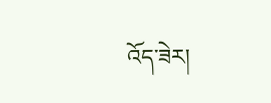འོད་ཟེར།